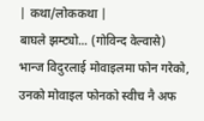| कथा/लोककथा |
बाघले झम्ट्यो... (गोविन्द वेल्वासे)
भान्ज विदुरलाई मोवाइलमा फोन गरेको, उनको मोवाइल फोनको स्वीच नै अफ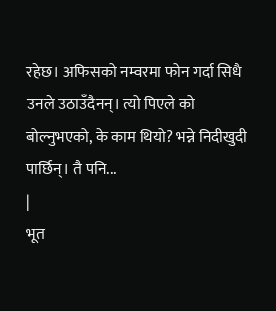रहेछ। अफिसको नम्वरमा फोन गर्दा सिधै उनले उठाउँदैनन्। त्यो पिएले को बोल्नुभएको, के काम थियो? भन्ने निदीखुदी पार्छिन्। तै पनि...
|
भूत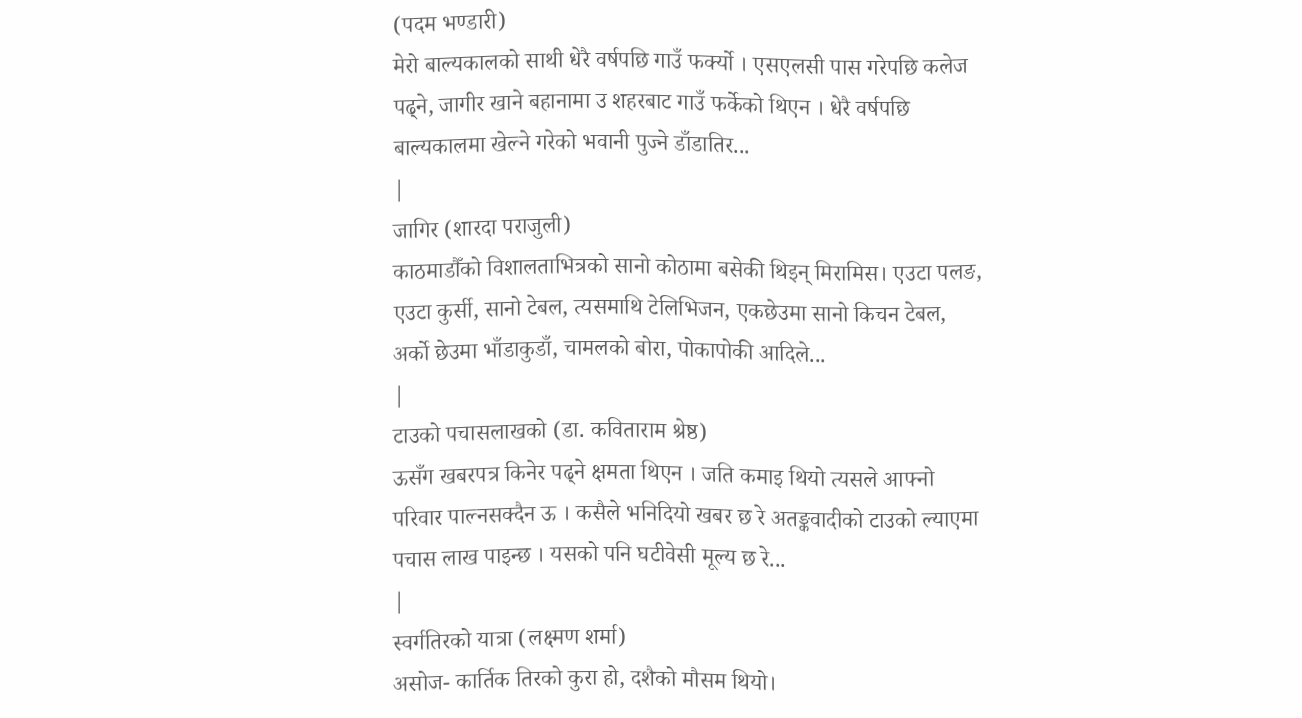(पदम भण्डारी)
मेरो बाल्यकालको साथी धेरै वर्षपछि गाउँ फर्क्यो । एसएलसी पास गरेपछि कलेज पढ्ने, जागीर खाने बहानामा उ शहरबाट गाउँ फर्केको थिएन । धेरै वर्षपछि बाल्यकालमा खेल्ने गरेको भवानी पुज्ने डाँडातिर...
|
जागिर (शारदा पराजुली)
काठमाडौँको विशालताभित्रको सानो कोठामा बसेकी थिइन् मिरामिस। एउटा पलङ, एउटा कुर्सी, सानो टेबल, त्यसमाथि टेलिभिजन, एकछेउमा सानो किचन टेबल, अर्को छेउमा भाँडाकुडाँ, चामलको बोरा, पोकापोकी आदिले...
|
टाउको पचासलाखको (डा. कविताराम श्रेष्ठ)
ऊसँग खबरपत्र किनेर पढ्ने क्षमता थिएन । जति कमाइ थियो त्यसले आफ्नो परिवार पाल्नसक्दैन ऊ । कसैले भनिदियो खबर छ रे अतङ्कवादीको टाउको ल्याएमा पचास लाख पाइन्छ । यसको पनि घटीवेसी मूल्य छ रे...
|
स्वर्गतिरको यात्रा (लक्ष्मण शर्मा)
असोज- कार्तिक तिरको कुरा हो, दशैको मौसम थियो।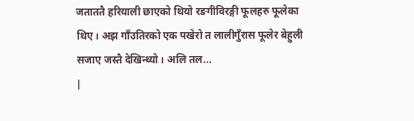जताततै हरियाली छाएको थियो रङगीविरङ्गी फूलहरु फूलेका थिए। अझ गाँउतिरको एक पखेरो त लालीगुँरास फूलेर बेहुली सजाए जस्तै देखिन्थ्यो। अलि तल...
|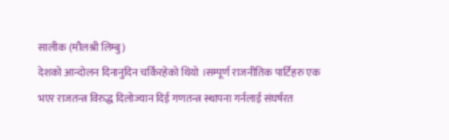सालीक (मौलश्री लिम्बु)
देशको आन्दोलन दिनानुदिन चर्किरहेको थियो ।सम्पूर्ण राजनीतिक पार्टिहरु एक भएर राजतन्त्र विरुद्ध दिलोज्यान दिई गणतन्त्र स्थापना गर्नलाई संघर्षरत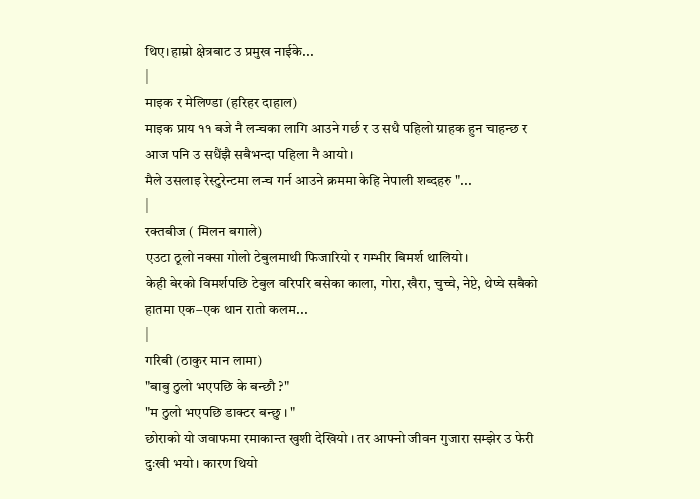थिए।हाम्रो क्षेत्रबाट उ प्रमुख नाईके...
|
माइक र मेलिण्डा (हरिहर दाहाल)
माइक प्राय ११ बजे नै लन्चका लागि आउने गर्छ र उ सधै पहिलो ग्राहक हुन चाहन्छ र आज पनि उ सधैंझै सबैभन्दा पहिला नै आयो।
मैले उसलाइ रेस्टुरेन्टमा लन्च गर्न आउने क्रममा केहि नेपाली शब्दहरु "...
|
रक्तबीज ( मिलन बगाले)
एउटा ठूलो नक्सा गोलो टेबुलमाथी फिजारियो र गम्भीर बिमर्श थालियो।
केही बेरको विमर्शपछि टेबुल वरिपरि बसेका काला, गोरा, खैरा, चुच्चे, नेप्टे, थेप्चे सबैको हातमा एक–एक थान रातो कलम...
|
गरिबी (ठाकुर मान लामा)
"बाबु ठुलो भएपछि के बन्छौ ?"
"म ठुलो भएपछि डाक्टर बन्छु । "
छोराको यो जवाफमा रमाकान्त खुशी देखियो । तर आफ्नो जीवन गुजारा सम्झेर उ फेरी दुःखी भयो । कारण थियो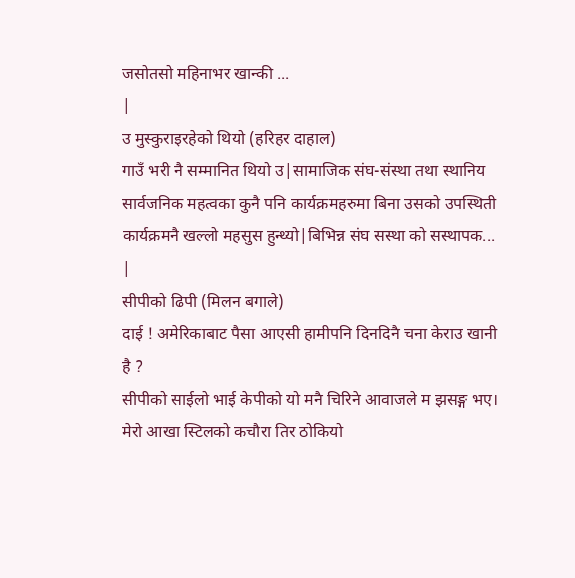जसोतसो महिनाभर खान्की ...
|
उ मुस्कुराइरहेको थियो (हरिहर दाहाल)
गाउँ भरी नै सम्मानित थियो उ|सामाजिक संघ-संस्था तथा स्थानिय सार्वजनिक महत्वका कुनै पनि कार्यक्रमहरुमा बिना उसको उपस्थिती कार्यक्रमनै खल्लो महसुस हुन्थ्यो|बिभिन्न संघ सस्था को सस्थापक...
|
सीपीको ढिपी (मिलन बगाले)
दाई ! अमेरिकाबाट पैसा आएसी हामीपनि दिनदिनै चना केराउ खानी है ?
सीपीको साईलो भाई केपीको यो मनै चिरिने आवाजले म झसङ्ग भए। मेरो आखा स्टिलको कचौरा तिर ठोकियो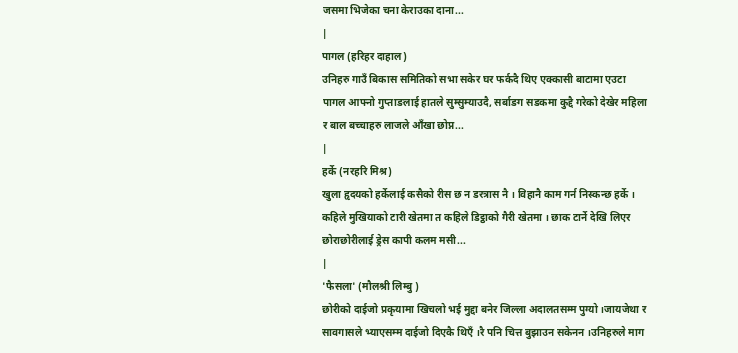जसमा भिजेका चना केराउका दाना...
|
पागल (हरिहर दाहाल)
उनिहरु गाउँ बिकास समितिको सभा सकेर घर फर्कदै थिए एक्कासी बाटामा एउटा पागल आफ्नो गुप्ताङलाई हातले सुम्सुम्याउदै, सर्बाङग सडकमा कुद्दै गरेको देखेर महिला र बाल बच्चाहरु लाजले आँखा छोप्न...
|
हर्के (नरहरि मिश्र)
खुला हृदयको हर्केलाई कसैको रीस छ न डरत्रास नै । विहानै काम गर्न निस्कन्छ हर्के । कहिले मुखियाको टारी खेतमा त कहिले डिट्ठाको गैरी खेतमा । छाक टार्ने देखि लिएर छोराछोरीलाई ड्रेस कापी कलम मसी...
|
'फैसला' (मौलश्री लिम्बु )
छोरीको दाईजो प्रकृयामा खिचलो भई मुद्दा बनेर जिल्ला अदालतसम्म पुग्यो ।जायजेथा र सावगासले भ्याएसम्म दाईजो दिएकै थिएँ ।रै पनि चित्त बुझाउन सकेनन ।उनिहरुले माग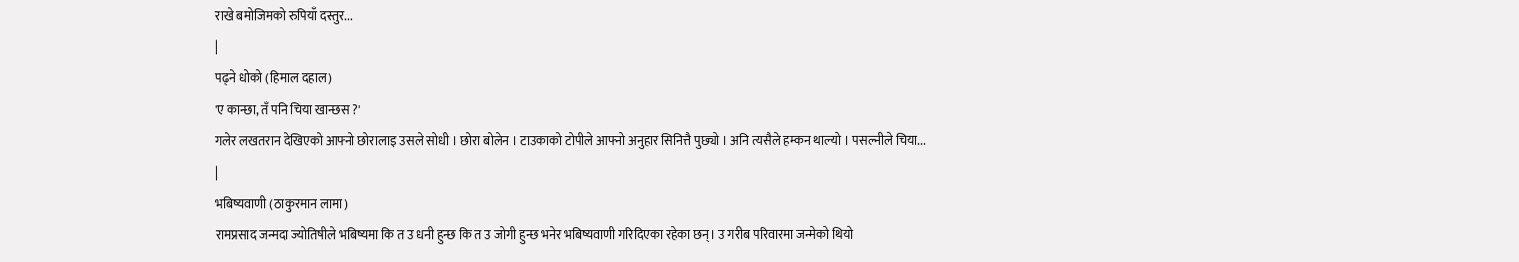राखे बमोजिमको रुपियाँ दस्तुर...
|
पढ्ने धोको (हिमाल दहाल)
'ए कान्छा, तँ पनि चिया खान्छस ?'
गलेर लखतरान देखिएको आफ्नो छोरालाइ उसले सोधी । छोरा बोलेन । टाउकाको टोपीले आफ्नो अनुहार सिनित्तै पुछ्यो । अनि त्यसैले हम्कन थाल्यो । पसल्नीले चिया...
|
भबिष्यवाणी (ठाकुरमान लामा)
रामप्रसाद जन्मदा ज्योतिषीले भबिष्यमा कि त उ धनी हुन्छ कि त उ जोगी हुन्छ भनेर भबिष्यवाणी गरिदिएका रहेका छन्। उ गरीब परिवारमा जन्मेको थियो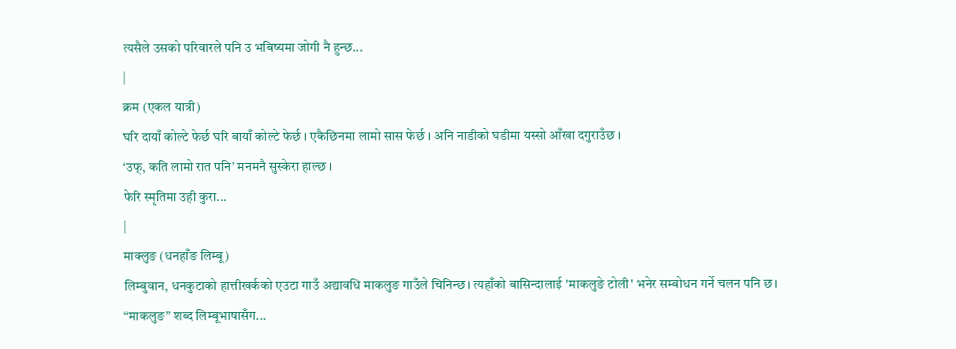त्यसैले उसको परिवारले पनि उ भबिष्यमा जोगी नै हुन्छ...
|
क्रम (एकल यात्री)
घरि दायाँ कोल्टे फेर्छ घरि बायाँ कोल्टे फेर्छ । एकैछिनमा लामो सास फेर्छ । अनि नाडीको घडीमा यस्सो आँखा दगुराउँछ ।
‘उफ्, कति लामो रात पनि’ मनमनै सुस्केरा हाल्छ ।
फेरि स्मृतिमा उही कुरा...
|
माक्लुङ (धनहाँङ लिम्बू)
लिम्बुवान, धनकुटाको हात्तीखर्कको एउटा गाउँ अद्यावधि माकलुङ गाउँले चिनिन्छ। त्यहाँको बासिन्दालाई 'माकलुङे टोली' भनेर सम्बोधन गर्ने चलन पनि छ।
“माकलुङ” शब्द लिम्बूभाषासँग...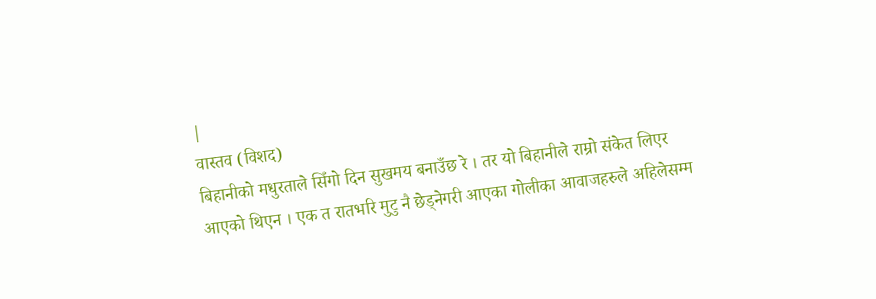|
वास्तव (विशद)
बिहानीको मधुरताले सिँगो दिन सुखमय बनाउँछ रे । तर यो बिहानीले राम्रो संकेत लिएर आएको थिएन । एक त रातभरि मुटु नै छेड्नेगरी आएका गोलीका आवाजहरुले अहिलेसम्म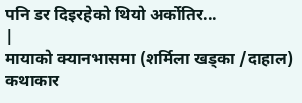पनि डर दिइरहेको थियो अर्कोतिर...
|
मायाको क्यानभासमा (शर्मिला खड्का /दाहाल)
कथाकार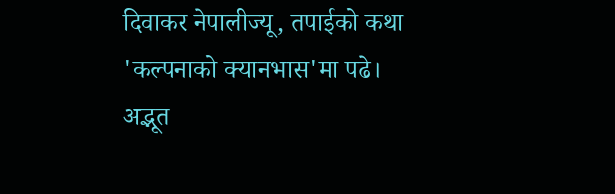दिवाकर नेपालीज्यू, तपाईको कथा 'कल्पनाको क्यानभास'मा पढे। अद्भूत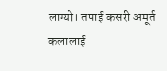लाग्यो। तपाई कसरी अमूर्त कलालाई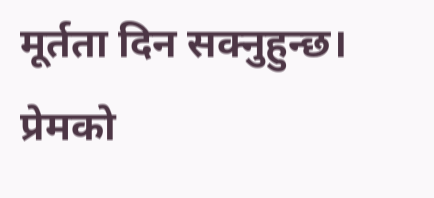मूर्तता दिन सक्नुहुन्छ। प्रेमको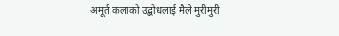अमूर्त कलाको उद्बोधलाई मैले मुरीमुरी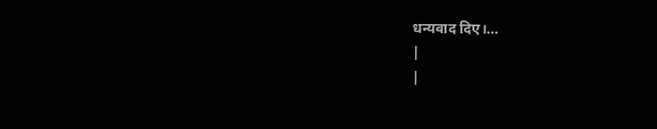धन्यवाद दिए।...
|
|